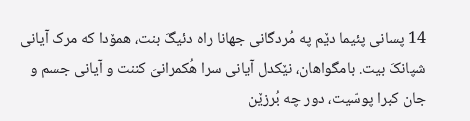14 پسانی پئیما دێم په مُردگانی جهانا راه دئیگَ بنت، همۆدا که مرک آیانی شپانکَ بیت. بامگواهان، نێکدل آیانی سرا هُکمرانیَ کننت و آیانی جسم و جان کبرا پوسّیت، دور چه بُرزێن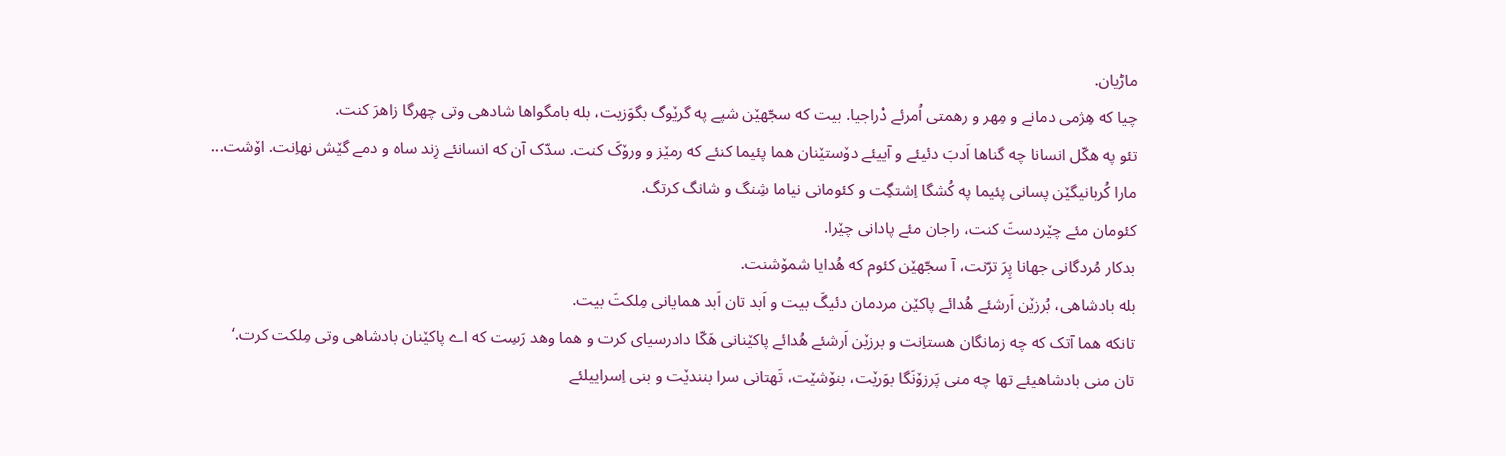ماڑیان.
چیا که هِژمی دمانے و مِهر و رهمتی اُمرئے دْراجیا. بیت که سجّهێن شپے په گرێوگ بگوَزیت، بله بامگواها شادهی وتی چهرگا زاهرَ کنت.
تئو په هکّل انسانا چه گناها اَدبَ دئیئے و آییئے دۆستێنان هما پئیما کنئے که رمێز و ورۆکَ کنت. سدّک آن که انسانئے زِند ساه و دمے گێش نهاِنت. اۆشت...
مارا کُربانیگێن پسانی پئیما په کُشگا اِشتگِت و کئومانی نیاما شِنگ و شانگ کرتگ.
کئومان مئے چێردستَ کنت، راجان مئے پادانی چێرا.
بدکار مُردگانی جهانا پِرَ ترّنت، آ سجّهێن کئوم که هُدایا شمۆشنت.
بله بادشاهی، بُرزێن اَرشئے هُدائے پاکێن مردمان دئیگَ بیت و اَبد تان اَبد همایانی مِلکتَ بیت.
تانکه هما آتک که چه زمانگان هستاِنت و برزێن اَرشئے هُدائے پاکێنانی هَکّا دادرسیای کرت و هما وهد رَسِت که اے پاکێنان بادشاهی وتی مِلکت کرت.‘
تان منی بادشاهیئے تها چه منی پَرزۆنَگا بوَرێت، بنۆشێت، تَهتانی سرا بنندێت و بنی اِسراییلئے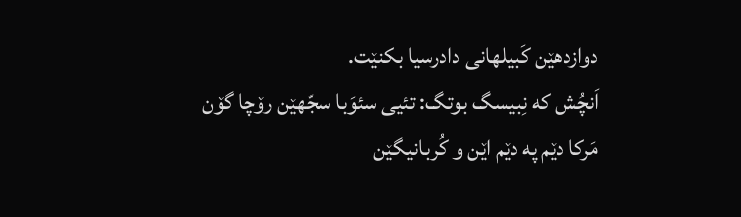دوازدهێن کَبیلهانی دادرسیا بکنێت.
اَنچُش که نِبیسگ بوتگ: تئیی سئوَبا سجّهێن رۆچا گۆن مَرکا دێم په دێم اێن و کُربانیگێن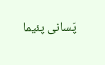پَسانی پئیما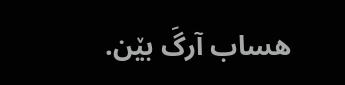هساب آرگَ بێن.